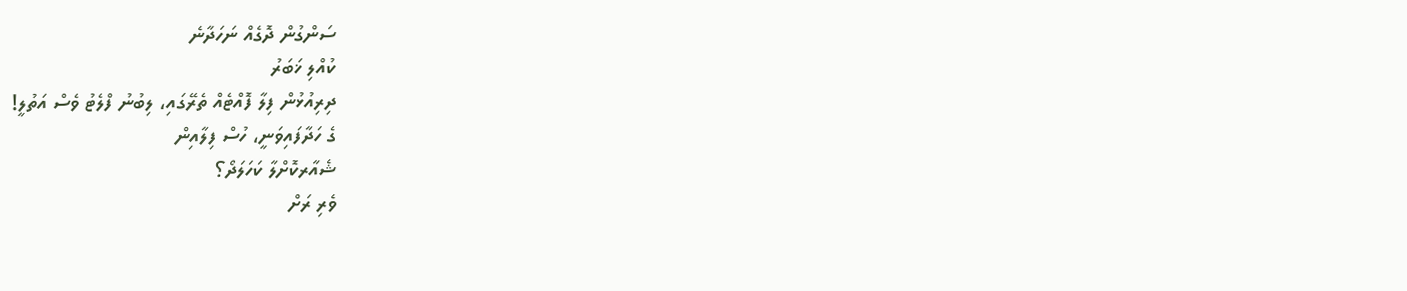ސަންގުން ދޮގެއް ނަހަދާނެ
ކުއްލި ޚަބަރު
ދިރިއުޅުން ފިލާ ފޮއްޓެއް ތެރޭގައި، ލިބުނު ފްލެޓު ވެސް އަތުލީ!
ގެ ހަދާފައިވަނީ، ހުސް ފިލާއިން
ޝެއާރކޮށްލާ ކަހަލަދޯ؟
ވެރި ރަށް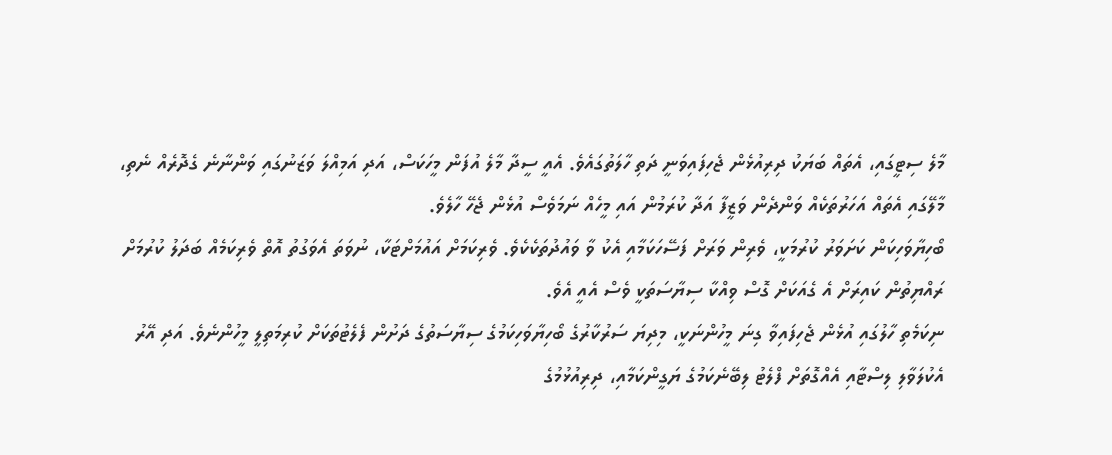މާލެ ސިޓީގައި، އެތައް ބަޔަކު ދިރިއުޅެން ޖެހިފައިވަނީ ދަތި ހާލަތުގައެވެ. އެއީ ސީދާ މާލެ އުފަން މީހަކަސް، އަދި އަމިއްލަ ވަޒަނުގައި ވަންނާނެ ގެދޮރެއް ނެތި، މާލޭގައި އެތައް އަހަރުތަކެއް ވަންދެން ވަޒީފާ އަދާ ކުރަމުން އައި މީހެއް ނަމަވެސް އުޅެން ޖެހޭ ހާލެވެ.
ބޯހިޔާވަހިކަން ކަށަވަރު ކުރުމަކީ، ވެރިން ވަރަށް ފަސޭހަކަމާއި އެކު ވާ ވައުދުތަކެކެވެ. ވެރިކަމަށް އައުމަށްޓަކާ، ނުވަތަ އެވަގުތު އޮތް ވެރިކަމެއް ބަދަލު ކުރުމަށް ރައްޔިތުން ކައިރަށް އެ ގެއަކަށް ގޮސް ވިއްކާ ސިޔާސަތަކީ ވެސް އެއީ އެވެ.
ނިކަމެތި ހާލުގައި އުޅެން ޖެހިފައިވާ ގިނަ މީހުންނަކީ، މިދިޔަ ސަރުކާރުގެ ބޯހިޔާވަހިކަމުގެ ސިޔާސަތުގެ ދަށުން ފެލެޓުތަކަށް ކުރިމަތިލީ މީހުންނެވެ. އަދި އޭރު އެކުލަވާލި ލިސްޓާއި އެއްގޮތަށް ފްލެޓު ލިބޭނެކަމުގެ ޔަގީންކަމާއި، ދިރިއުޅުމުގެ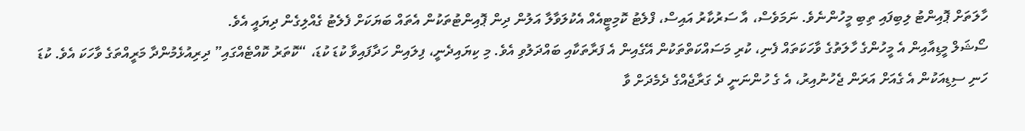ހާލަތަށް ޕޮއިންޓު ލިބިފައި ތިބި މީހުންނެވެ. ނަމަވެސް، އާ ސަރުކާރު އައިސް، ފްލެޓު ކޮމިޓީއެއް އެކުލަވާލާ އަލުން ދިން ޕޮއިންޓުތަކުން އެތައް ބަޔަކަށް ފެލެޓު ގެއްލިގެން ދިޔައީ އެވެ.
ސޯޝަލް މީޑިއާއިން އެ މީހުންގެ ހާލަތުގެ ވާހަކަތައް ފެނި، ކުރި މަސައްކަތްތަކުން އޭގެއިން އެ ފަރާތަކާއި ބައްދަލުވި އެވެ. މި ކިޔައިދެނީ، ފިލައިން ހަދާފައިވާ ކުޑަ ކުޑަ، “ކޮތަރު ކޮއްޓެއްގައި” ދިރިއުޅެމުންދާ މަރީއްތަގެ ވާހަކަ އެވެ. ކުޑަ ހަނި ސިޑިއަކުން އެ ގެއަށް އަރަން ޖެހުނުއިރު، އެ ގެ ހުންނަނީ ދެ ގަރާޖެއްގެ ދެމެދަށް ވާ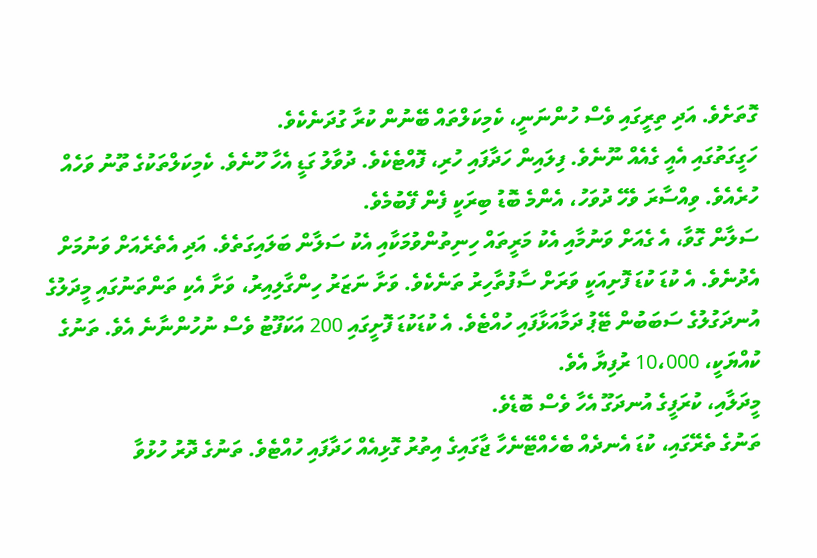ގޮތަށެވެ. އަދި ތިރީގައި ވެސް ހުންނަނީ، ކެމިކަލްތައް ބޭނުން ކުރާ ގުދަނެކެވެ.
ހަގީގަތުގައި އެއީ ގެއެއް ނޫނެވެ. ފިލައިން ހަދާފައި ހުރި، ފޮއްޓެކެވެ. ދުވާލު ގަޑީ އެހާ ހޫނެވެ. ކެމިކަލްތަކުގެ ތޫނު ވަހެއް ހުރެއެވެ. ވިއްސާރަ ވެހޭ ދުވަހު، އެންމެ ބޮޑު ބިރަކީ ފެން ފޭބުމެވެ.
ސަލާން ގޮވާ، އެ ގެއަށް ވަނުމާއި އެކު މަރީތައް ހިނިތުންވުމަކާއި އެކު ސަލާން ބަލައިގަތެވެ. އަދި އެތެރެއަށް ވަނުމަށް އެދުނެވެ. އެ ކުޑަ ކުޑަ ފޮށިއަކީ ވަރަށް ސާފުތާހިރު ތަނެކެވެ. ވަށާ ނަޒަރު ހިންގާލިއިރު، ވަށާ އެކި ތަންތަނުގައި މީދަލުގެ އުނދަގުލުގެ ސަބަބުން ޓޭޕު ދަމާއަޅާފައި ހުއްޓެވެ. އެ ކުޑަކުޑަ ފޮށީގައި 200 އަކަފޫޓު ވެސް ނުހުންނާނެ އެވެ. ތަނުގެ ކުއްޔަކީ، 10،000 ރުފިޔާ އެވެ.
މީދަލާއި، ކުރަފީގެ އުނދަގޫ އެހާ ވެސް ބޮޑެވެ.
ތަނުގެ ތެރޭގައި، ކުޑަ އެނދެއް ބެހެއްޓޭނެހާ ޖާގައިގެ އިތުރު ގޮޅިއެއް ހަދާފައި ހުއްޓެވެ. ތަނުގެ ދޮރު ހުޅުވާ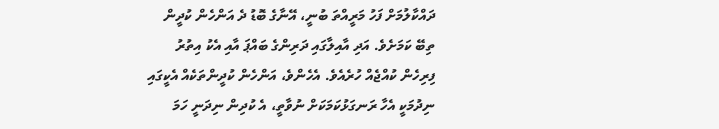ދައްކާލުމަށް ފަހު މަރީއްތަ ބުނީ، އޭނާގެ ބޮޑު ދެ އަންހެން ކުދީން ތިބޭ ކަމަށެވެ. އަދި އާއިލާގައި ދަރިންގެ ބައްޕަ އާއި އެކު އިތުރު ފިރިހެން ކުއްޖެއް ހުރެއެވެ. އެހެންވެ، އަންހެން ކުދީންތަކެއް އެކީގައި ނިދުމަކީ އެހާ ރަނގަޅުކަމަކަށް ނުވާތީ، އެ ކުދިން ނިދަނީ ހަމަ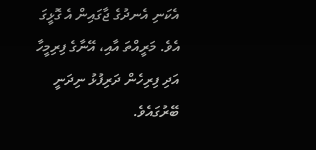އެކަނި އެނދުގެ ޖާގައިން އެ ގޮޅީގަ އެވެ. މަރީއްތަ އާއި، އޭނާގެ ފިރިމީހާ އަދި ފިރިހެން ދަރިފުޅު ނިދަނީ ބޭރުގައެވެ.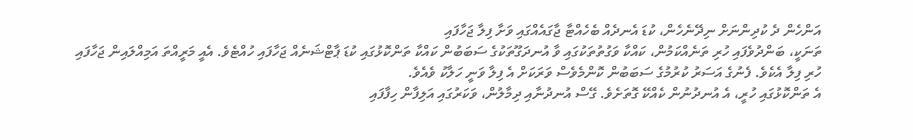އަންހެން ދެ ކުދިންނަށް ނިދޭނެހެން، ކުޑަ އެނދެއް ބެހެއްޓާ ޖާގައެއްގައި ވަށާ ފިލާ ޖަހާފައި
ތަނަކީ، ބަންދުވެފައި ހުރި ތަނެއްކަމުން، ކައްކާ ވަގުތުތަކުގައި ވާ އުނދަގޫތަކުގެ ސަބަބުން ކައްކާ ތަންކޮޅުގައި ކުޑަ ޕާޓްޝަނެއް ޖަހާފައި ހުއްޓެވެ. އެއީ މަރީއްތަ އަމިއްލައިން ޖަހާފައި ހުރި ފިލާ އެކެވެ. ފެނުގެ އަސަރު ކުރުމުގެ ސަބަބުން ކޮންމެވެސް ވަރަކަށް އެ ފިލާ ވަނީ ހަލާކު ވެއެވެ.
އެ ތަންކޮޅުގައި ހުރީ، އެ އުނދުނުން ކެއްކޭ ގޮތަށެވެ. ގޭސް އުނދުނާއި ދިމާލުން، ވަކަރުގައި އަލިފާން ހިފާފައި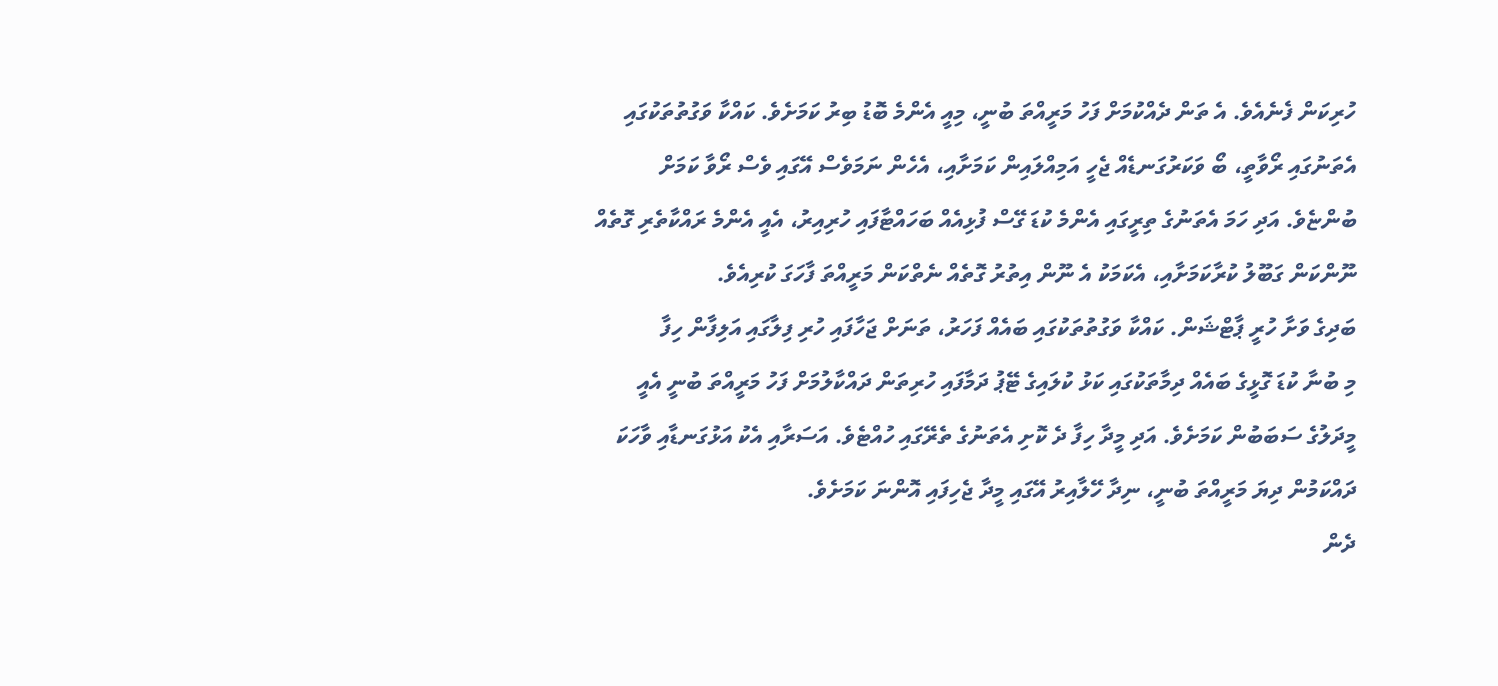ހުރިކަން ފެނެއެވެ. އެ ތަން ދެއްކުމަށް ފަހު މަރީއްތަ ބުނީ، މިއީ އެންމެ ބޮޑު ބިރު ކަމަށެވެ. ކައްކާ ވަގުތުތަކުގައި އެތަނުގައި ރޯވާތީ، ބޯ ވަކަރުގަނޑެއް ޖެހީ އަމިއްލައިން ކަމަށާއި، އެހެން ނަމަވެސް އޭގައި ވެސް ރޯވާ ކަމަށް ބުންޏެވެ. އަދި ހަމަ އެތަނުގެ ތިރީގައި އެންމެ ކުޑަ ގޭސް ފުޅިއެއް ބަހައްޓާފައި ހުރިއިރު، އެއީ އެންމެ ރައްކާތެރި ގޮތެއް ނޫންކަން ގަބޫލު ކުރާކަމަށާއި، އެކަމަކު އެ ނޫން އިތުރު ގޮތެއް ނެތްކަން މަރީއްތަ ފާހަގަ ކުރިއެވެ.
ބަދިގެ ވަށާ ހުރީ ޕާޓްޝަން. ކައްކާ ވަގުތުތަކުގައި ބައެއް ފަހަރު، ތަނަށް ޖަހާފައި ހުރި ފިލާގައި އަލިފާން ހިފާ
މި ބުނާ ކުޑަ ގޮޅީގެ ބައެއް ދިމާތަކުގައި ކަޅު ކުލައިގެ ޓޭޕު ދަމާފައި ހުރިތަން ދައްކާލުމަށް ފަހު މަރީއްތަ ބުނީ އެއީ މީދަލުގެ ސަބަބުން ކަމަށެވެ. އަދި މީދާ ހިފާ ދެ ކޮށި އެތަނުގެ ތެރޭގައި ހުއްޓެވެ. އަސަރާއި އެކު އަޅުގަނޑާއި ވާހަކަ ދައްކަމުން ދިޔަ މަރީއްތަ ބުނީ، ނިދާ ހޭލާއިރު އޭގައި މީދާ ޖެހިފައި އޮންނަ ކަމަށެވެ.
ދެން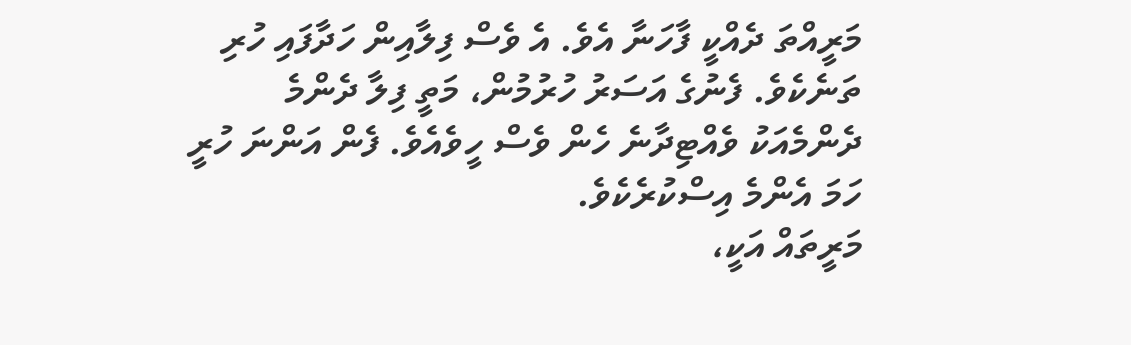މަރީއްތަ ދެއްކީ ފާހަނާ އެވެ. އެ ވެސް ފިލާއިން ހަދާފައި ހުރި ތަނެކެވެ. ފެނުގެ އަސަރު ހުރުމުން، މަތީ ފިލާ ދެންމެ ދެންމެއަކު ވެއްޓިދާނެ ހެން ވެސް ހީވެއެވެ. ފެން އަންނަ ހުރީ ހަމަ އެންމެ އިސްކުރެކެވެ.
މަރީތައް އަކީ،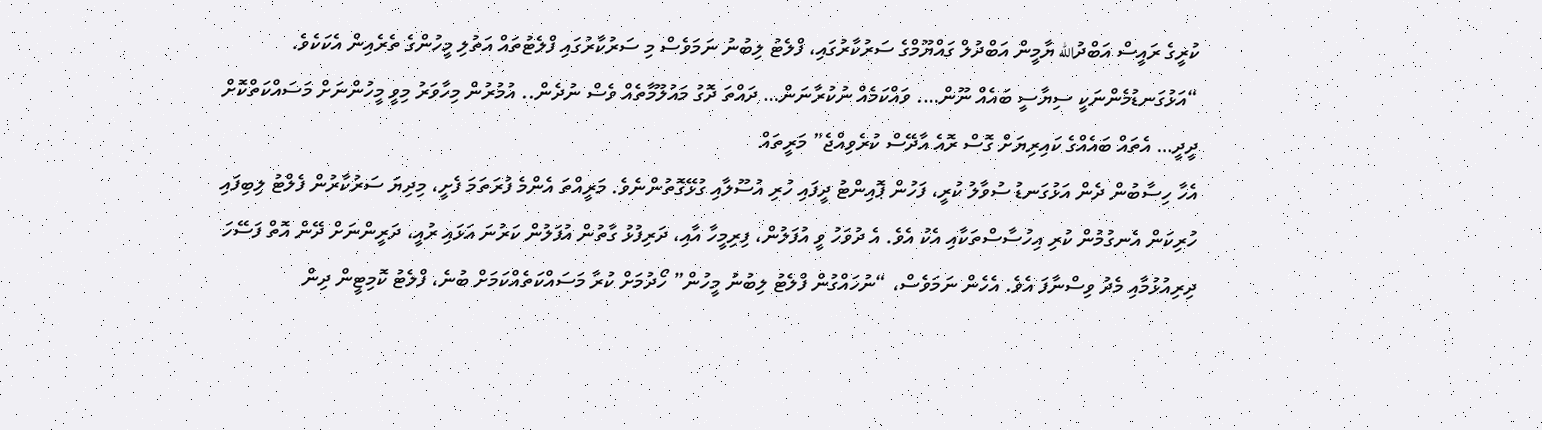ކުރީގެ ރައީސް އަބްދުالله ޔާމީން އަބްދުލް ގައްޔޫމްގެ ސަރުކާރުގައި، ފްލެޓު ލިބުނު ނަމަވެސް މި ސަރުކާރުގައި ފްލެޓުތައް އަތުލި މީހުންގެ ތެރެއިން އެކަކެވެ.
“އަޅުގަނޑުމެންނަކީ ސިޔާސީ ބައެއް ނޫން…. ވައްކަމެއް ނުކުރާނަން… ދައްތަ ދޮގު މައުލޫމާތެއް ވެސް ނުދެން.. އުމުރުން މިހާވަރު މިވީ މީހުންނަށް މަސައްކަތްކޮށް ދީދީ… އެތައް ބައެއްގެ ކައިރިޔަށް ގޮސް ރޮއެ އާދޭސް ކުރެވިއްޖެ” މަރީތައް
އެހާ ހިސާބުން ދެން އަޅުގަނޑު ސުވާލު ކުރީ، ފަހުން ޕޮއިންޓު ދީފައި ހުރި އުސޫލާއި ގުޅޭގޮތުންނެވެ. މަރީއްތަ އެންމެ ފުރަތަމަ ފެށީ، މިދިޔަ ސަރުކާރުން ފެލްޓު ލިބިފައި ހުރިކަން އެނގުމުން ކުރި އިހުސާސްތަކާއި އެކު އެވެ. އެ ދުވަހު ވީ އުފަލުން، ފިރިމީހާ އާއި، ދަރިފުޅު ގާތުން އުފަލުން ކަރުނަ އަޅައި ރުއީ، ދަރީންނަށް ދޭން އޮތް ފަސޭހަ ދިރިއުޅުމާއި މެދު ވިސްނާފަ އެވެ. އެހެން ނަމަވެސް، “ނުހައްގުން ފްލެޓު ލިބުނު މީހުން” ހޯދުމަށް ކުރާ މަސައްކަތެއްކަމަށް ބުނެ، ފްލެޓު ކޮމިޓީން ދިން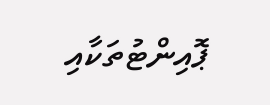ޕޮއިންޓުތަކާއި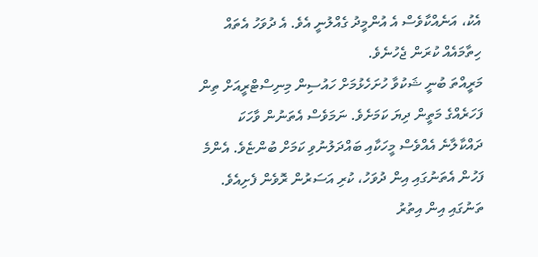އެކު، އަނެއްކާވެސް އެ އުންމީދު ގެއްލުނީ އެވެ. އެ ދުވަހު އެތައް ހިތާމައެއް ކުރަން ޖެހުނެވެ.
މަރީއްތަ ބުނީ ޝަކުވާ ހުށަހެޅުމަށް ހައުސިން މިނިސްޓްރީއަށް ތިން ފަހަރެއްގެ މަތީން ދިޔަ ކަމަށެވެ. ނަމަވެސް އެތަނުން ވާހަކަ ދައްކާލާނެ އެއްވެސް މީހަކާއި ބައްދަލުނުވި ކަމަށް ބުންޏެވެ. އެންމެ ފަހުން އެތަނުގައި އިން ދުވަހު، ކުރި އަސަރުން ރޮވެން ފެށިއެވެ. ތަނުގައި އިން އިތުރު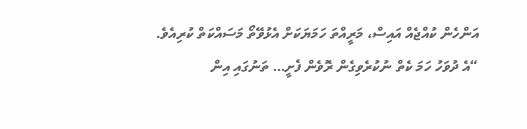އަންހެން ކުއްޖެއް އައިސް، މަރީއްތަ ހަމަޔަކަށް އެޅުވޭތޯ މަސައްކަތް ކުރިއެވެ.
“އެ ދުވަހު ހަމަ ކެތް ނުކުރެވިގެން ރޮވެން ފެށީ… ތަނުގައި އިން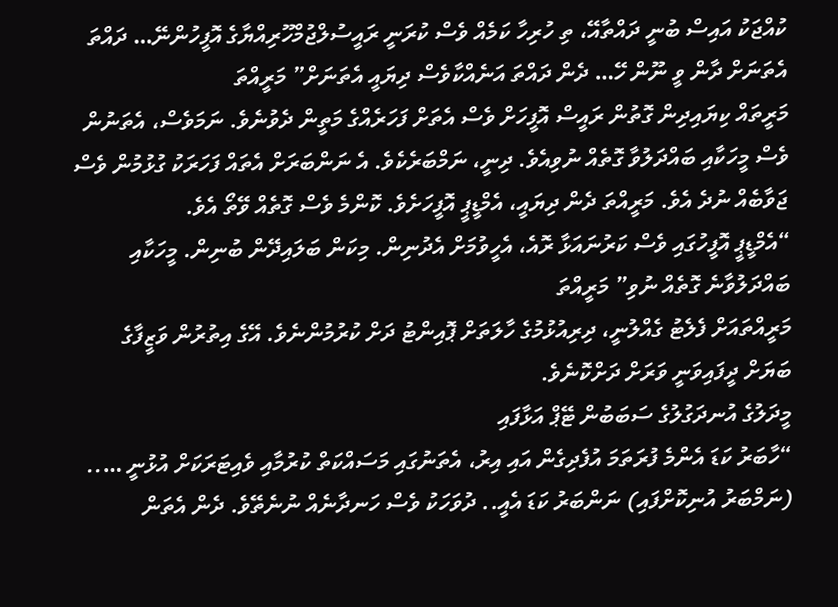ކުއްޖަކު އައިސް ބުނީ ދައްތާއޭ، ތި ހުރިހާ ކަމެއް ވެސް ކުރަނީ ރައީސުލްޖުމްހޫރިއްޔާގެ އޮފީހުންނޭ… ދައްތަ އެތަނަށް ދާން ވީ ނޫން ހޭ… ދެން ދައްތަ އަނެއްކާވެސް ދިޔައީ އެތަނަށް” މަރީއްތަ
މަރީތައް ކިޔައިދިން ގޮތުން ރައީސް އޮފީހަށް ވެސް އެތަށް ފަހަރެއްގެ މަތީން ދެވުނެވެ. ނަމަވެސް، އެތަނުން ވެސް މީހަކާއި ބައްދަލުވާ ގޮތެއް ނުވިއެވެ. ދިނީ، ނަމްބަރެކެވެ. އެ ނަންބަރަށް އެތައް ފަހަރަކު ގުޅުމުން ވެސް ޖަވާބެއް ނުދެ އެވެ. މަރީއްތަ ދެން ދިޔައީ، އެމްޑީޕީ އޮފީހަށެވެ. ކޮންމެ ވެސް ގޮތެއް ވޭތޯ އެވެ.
“އެމްޑީޕީ އޮފީހުގައި ވެސް ކަރުނައަޅާ ރޮއެ، އެހީވުމަށް އެދުނިން. މިކަން ބަލައިދޭން ބުނިން. މީހަކާއި ބައްދަލުވާނެ ގޮތެއް ނުވި” މަރީއްތަ
މަރީއްތައަށް ފެލެޓު ގެއްލުނީ، ދިރިއުޅުމުގެ ހާލަތަށް ޕޮއިންޓު ދަށް ކުރުމުންނެވެ. އޭގެ އިތުރުން ވަޒީފާގެ ބަޔަށް ދީފައިވަނީ ވަރަށް ދަށްކޮނެވެ.
މީދަލުގެ އުނދަގުލުގެ ސަބަބުން ޓޭޕް އަޅާފައި
“ހާބަރު ކަޑަ އެންމެ ފުރަތަމަ އުފެދިގެން އައި އިރު، އެތަނުގައި މަސައްކަތް ކުރުމާއި ވެއިޓަރަކަށް އުޅުނީ ….. (ނަމްބަރު އުނިކޮށްފައި) ނަންބަރު ކަޑަ އެއީ.. ދުވަހަކު ވެސް ހަނދާނެއް ނުނެތޭވެ. ދެން އެތަން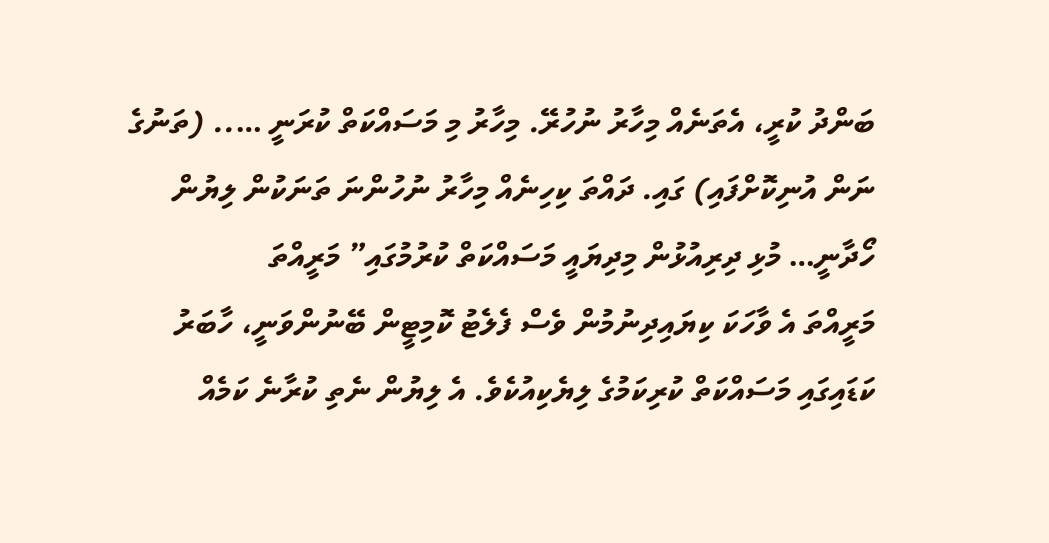ބަންދު ކުރީ، އެތަނެއް މިހާރު ނުހުރޭ. މިހާރު މި މަސައްކަތް ކުރަނީ ….. (ތަނުގެ ނަން އުނިކޮށްފައި) ގައި. ދައްތަ ކިހިނެއް މިހާރު ނުހުންނަ ތަނަކުން ލިޔުން ހޯދާނީ… މުޅި ދިރިއުޅުން މިދިޔައީ މަސައްކަތް ކުރުމުގައި” މަރީއްތަ
މަރީއްތަ އެ ވާހަކަ ކިޔައިދިނުމުން ވެސް ފެލެޓު ކޮމިޓީން ބޭނުންވަނީ، ހާބަރު ކަޑައިގައި މަސައްކަތް ކުރިކަމުގެ ލިޔެކިއުކެވެ. އެ ލިޔުން ނެތި ކުރާނެ ކަމެއް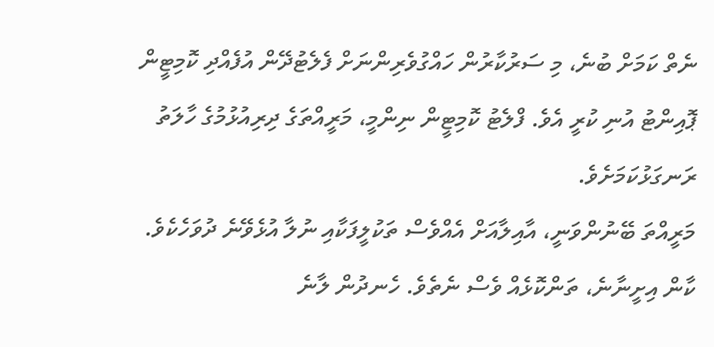ނެތް ކަމަށް ބުނެ، މި ސަރުކާރުން ހައްގުވެރިންނަށް ފެލެޓުދޭން އުފެއްދި ކޮމިޓީން ޕޮއިންޓު އުނި ކުރީ އެވެ. ފްލެޓު ކޮމިޓީން ނިންމީ، މަރީއްތަގެ ދިރިއުޅުމުގެ ހާލަތު ރަނގަޅުކަމަށެވެ.
މަރީއްތަ ބޭނުންވަނީ، އާއިލާއަށް އެއްވެސް ތަކުލީފަކާއި ނުލާ އުޅެވޭނެ ދުވަހެކެވެ. ކާން އިށީނާނެ، ތަންކޮޅެއް ވެސް ނެތެވެ. ހެނދުން ލާނެ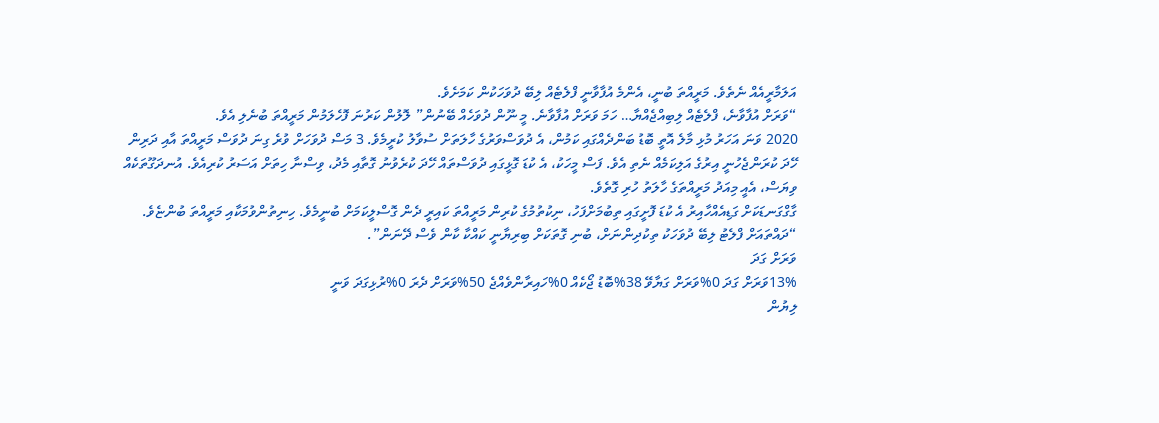އަލަމާރީއެއް ނެތެވެ. މަރީއްތަ ބުނީ، އެންމެ އުފާވާނީ ފްލެޓެއް ލިބޭ ދުވަހަކުން ކަމަށެވެ.
“ވަރަށް އުފާވާނެ، ފްލެޓެއް ލިބިއްޖެއްޔާ… ހަމަ ވަރަށް އުފާވާނެ. މީ ނޫން ދުވަހެއް ބޭނުން” ލޮލުން ކަރުނަ ފޮހެލަމުން މަރީއްތަ ބުނެލި އެވެ.
2020 ވަނަ އަހަރު މުޅި މާލެ އޮތީ ބޮޑު ބަންދެއްގައި ކަމުން، އެ ދުވަސްވަރުގެ ހާލަތަށް ސުވާލު ކުރީމެވެ. 3 މަސް ދުވަހަށް ވުރެ ގިނަ ދުވަސް މަރީއްތަ އާއި ދަރިން ހޭދަ ކުރަންޖެހުނީ އިރުގެ އަލިކަމެއް ނެތި އެވެ. ފަސް މީހަކު، އެ ކުޑަ ގޮޅީގައި ދުވަސްތައް ހޭދަ ކުރެވުނު ގޮތާއި މެދު، ވިސްނާ ހިތަށް އަސަރު ކުރިއެވެ. އުނދަގޫތަކެއް ވިޔަސް، އެއީ މިއަދު މަރީއްތަގެ ހާލަތު ހުރި ގޮތެވެ.
ގާގްގަނޑަކަށް ގަޑިއެއްހާއިރު އެ ކުޑަ ފޮށީގައި ތިބުމަށްފަހު، ނިކުތުމުގެ ކުރިން މަރީއްތަ ކައިރީ ދެން ގޮސްލީކަމަށް ބުނީމެވެ. ހިނިތުންވުމަކާއި މަރީއްތަ ބުންޏެވެ. “ދައްތައަށް ފްލެޓު ލިބޭ ދުވަހަކު ތިކުދިންނަށް، ބުނި ގޮތަކަށް ބިރިޔާނީ ކައްކާ ކާން ވެސް ދޭނަން”.
ވަރަށް ގަދަ
13%ވަރަށް ގަދަ 0%ވަރަށް ގަޔާވޭ 38%ބޮޑު ޖޯކެއް 0%ހައިރާންވެއްޖެ 50%ވަރަށް ދެރަ 0%ރުޅިގަދަ ވަނީ
ލިޔުން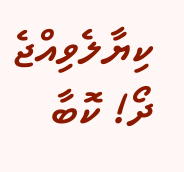ކިޔާލެވިއްޖެ ދޯ! ކޮބާ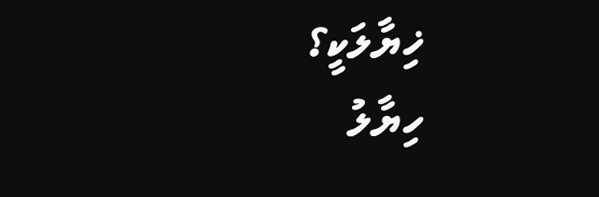ޚިޔާލަކީ؟
ހިޔާލު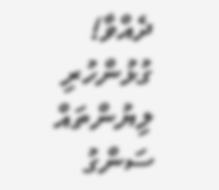ދެއްވާ!
ގުޅުންހުރި ލިޔުންތައް
ސަންގު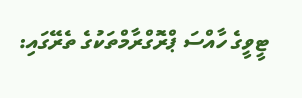ޓީވީގެ ހާއްސަ ޕްރޮގްރާމްތަކުގެ ތެރޭގައި: